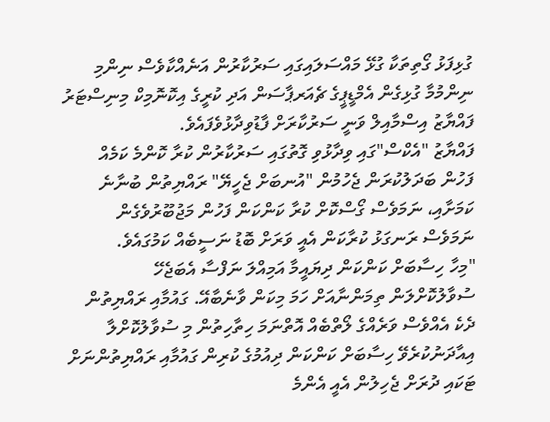ގުޅިފަޅު ގޯތިތަކާ ގުޅޭ މައްސަލައިގައި ސަރުކާރުން އަނެއްކާވެސް ނިންމި ނިންމުމާ ގުޅިގެން އެމްޑީޕީގެ ޗެއަރޕާސަން އަދި ކުރީގެ އިކޮނޮމިކް މިނިސްޓަރު ފައްޔާޒު އިސްމާއިލް ވަނީ ސަރުކާރަށް ފާޑުވިދާޅުވެފައެވެ.
ފައްޔާޒު "އެކްސް"ގައި ވިދާޅުވި ގޮތުގައި ސަރުކާރުން ކުރާ ކޮންމެ ކަމެއް ފަހުން ބަދަލުކުރަން ޖެހުމުން "އުނބަށް ޖެހީޔޭ" ރައްޔިތުން ބުނާނެ ކަމަށާއި، ނަމަވެސް ގޯސްކޮށް ކުރާ ކަންކަން ފަހުން މަޖުބޫރުވެގެން ނަމަވެސް ރަނގަޅު ކުރާކަން އެއީ ވަރަށް ބޮޑު ނަސީބެއް ކަމުގައެވެ.
"މިހާ ހިސާބަށް ކަންކަން ދިޔައީމާ އަމިއްލަ ނަފްސާ އެބަޖެހޭ ސުވާލުކޮށްލަން ތިމަންނާއަށް ހަމަ މިކަން ވާނެބާއޭ. ގައުމާއި ރައްޔިތުން ދެކެ އެއްވެސް ވަރެއްގެ ލޯތްބެއް އޮތްނަމަ ހިތާހިތުން މި ސުވާލުކޮށްލާ އިއާދަނުކުރެވޭ ހިސާބަށް ކަންކަން ދިއުމުގެ ކުރިން ގައުމާއި ރައްޔިތުންނަށް ޓަކައި ދުރަށް ޖެހިލުން އެއީ އެންމެ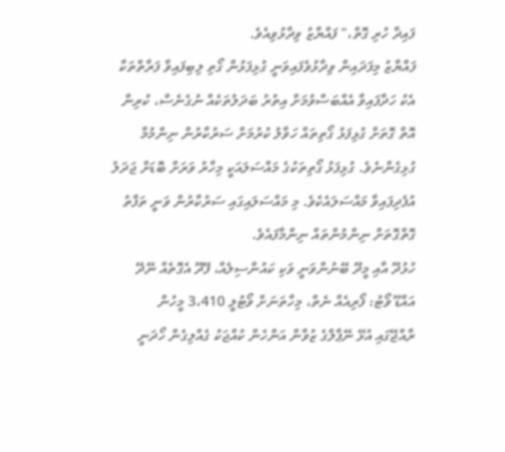ފައިދާ ހުރި ގޮތް،" ފައްޔާޒު ވިދާޅުވިއެވެ.
ފައްޔާޒު މިފަދައިން ވިދާޅުވެފައިވަނީ ގުޅިފަޅުން ގޯތި ލިބިފައިވާ ފަރާތްތަކާ އެކު ހަދާފައިވާ އެއްބަސްވުމަށް އިތުރު ބަދަލުތަކެއް ނުގެނެސް، ކުރިން އޮތް ގޮތަށް ގުޅިފަޅު ގޯތިތައް ހަވާލު ކުރުމަށް ސަރުކާރުން ނިންމުމާ ގުޅިގެންނެވެ. ގުޅިފަޅު ގޯތިތަކުގެ މައްސަލައަކީ މިހާރު ވަރަށް ބޮޑަށް ޖަދަލު އުފެދިފައިވާ މައްސަލައެކެވެ. މި މައްސަލައިގައި ސަރުކާރުން ވަނީ ތަފާތު ގޮތްގޮތަށް ނިންމުންތައް ނިންމާފައެވެ.
ހުޅުދޫ އާއި މީދޫ ބޭނުންވަނީ ވަކި ކައުންސިލެއް، ފޭދޫ އެގޮތެއް ނޭދޭ
އައްޑޫ ވޯޓު: ފޯރިއެއް ނެތް، މިހާތަނަށް ވޯޓުލީ 3،410 މީހުން
ރާއްޖޭގައި އުޅޭ ނޭޕާލްގެ ޒުވާން އަންހެން ކުއްޖަކު ގެއްލިގެން ހޯދަނީ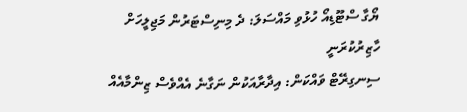ޔޯގާ ސްޓޫޑިއޯ ހުޅުވި މައްސަލަ: ދެ މިނިސްޓަރުން މަޖިލީހަށް ހާޒިރުކުރަނީ
ސިނގިރޭޓް ވައްކަން: އިދާރާއަކުން ނަގާނެ އެއްވެސް ޒިންމާއެއް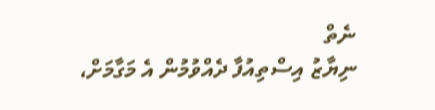ނެތް
ނިޔާޒު އިސްތިއުފާ ދެއްވުމުން އެ މަގާމަށް،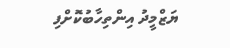ޔަޒްމީދު އިންތިހާބުކޮށްފި